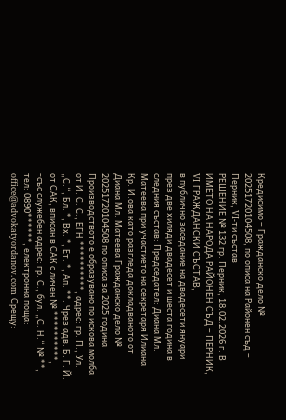Кредисимо – Гражданско дело № 20251720104508, по описа на Районен съд – Перник, VI-ти състав
РЕШЕНИЕ № 132 гр. Перник, 18.02.2026 г. В ИМЕТО НА НАРОДА РАЙОНЕН СЪД – ПЕРНИК, VI ГРАЖДАНСКИ СЪСТАВ,
в публично заседание на двадесети януари през две хиляди двадесет и шеста година в следния състав: Председател: Диана Мл. Матеева при участието на секретаря Илиана Кр. И.ова като разгледа докладваното от Диана Мл. Матеева Гражданско дело № 20251720104508 по описа за 2025 година Производството е образувано по искова молба от И. С. С., ЕГН **********, адрес: гр. П., Ул. „С.“, Бл. *, Вх. *, Ет. *, Ап. **. Чрез адв. Б. Г. Й. от САК, вписан в САК с личен № **********, -със служебен адрес: гр. С., бул. „С. Н.“ № **, тел: 0890******, електронна поща: office@advokatyordanov.com Срещу: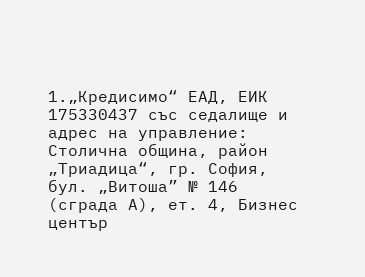1.„Кредисимо“ ЕАД, ЕИК 175330437 със седалище и адрес на управление: Столична община, район „Триадица“, гр. София, бул. „Витоша” № 146 (сграда А), ет. 4, Бизнес център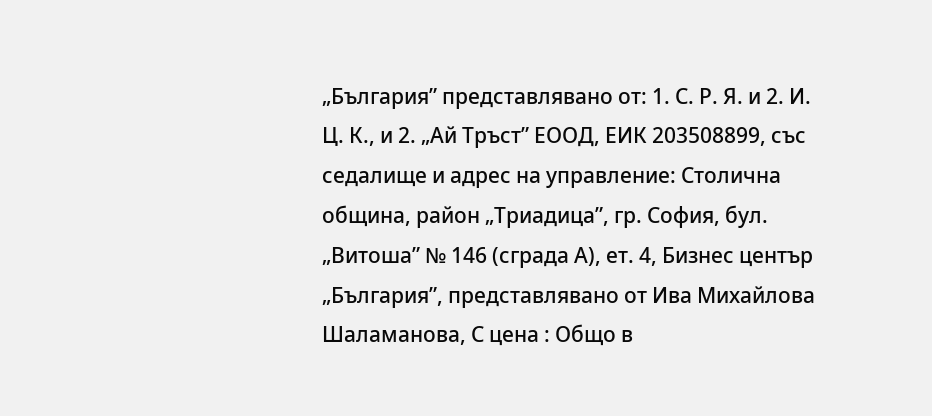„България” представлявано от: 1. С. Р. Я. и 2. И. Ц. К., и 2. „Ай Тръст” ЕООД, ЕИК 203508899, със седалище и адрес на управление: Столична община, район „Триадица”, гр. София, бул. „Витоша” № 146 (сграда А), ет. 4, Бизнес център „България”, представлявано от Ива Михайлова Шаламанова, С цена : Общо в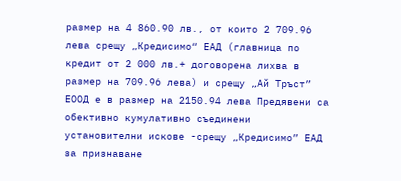размер на 4 860.90 лв., от които 2 709.96 лева срещу „Кредисимо“ ЕАД (главница по кредит от 2 000 лв.+ договорена лихва в размер на 709.96 лева) и срещу „Ай Тръст” ЕООД е в размер на 2150.94 лева Предявени са обективно кумулативно съединени установителни искове -срещу „Кредисимо” ЕАД за признаване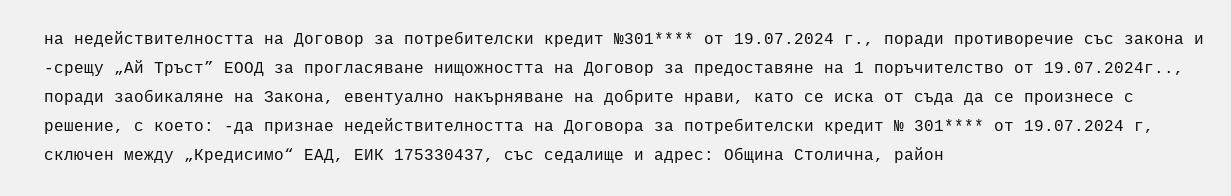на недействителността на Договор за потребителски кредит №301**** от 19.07.2024 г., поради противоречие със закона и -срещу „Ай Тръст” ЕООД за прогласяване нищожността на Договор за предоставяне на 1 поръчителство от 19.07.2024г.., поради заобикаляне на Закона, евентуално накърняване на добрите нрави, като се иска от съда да се произнесе с решение, с което: -да признае недействителността на Договора за потребителски кредит № 301**** от 19.07.2024 г, сключен между „Кредисимо“ ЕАД, ЕИК 175330437, със седалище и адрес: Община Столична, район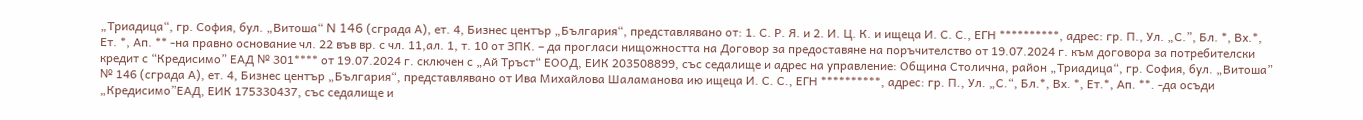„Триадица“, гр. София, бул. „Витоша“ N 146 (сграда А), ет. 4, Бизнес център „България“, представлявано от: 1. С. Р. Я. и 2. И. Ц. К. и ищеца И. С. С., ЕГН **********, адрес: гр. П., Ул. „С.”, Бл. *, Вх.*, Ет. *, Ап. ** -на правно основание чл. 22 във вр. с чл. 11,ал. 1, т. 10 от ЗПК. – да прогласи нищожността на Договор за предоставяне на поръчителство от 19.07.2024 г. към договора за потребителски кредит с “Кредисимо” ЕАД № 301**** от 19.07.2024 г. сключен с „Ай Тръст“ ЕООД, ЕИК 203508899, със седалище и адрес на управление: Община Столична, район „Триадица“, гр. София, бул. „Витоша” № 146 (сграда А), ет. 4, Бизнес център „България“, представлявано от Ива Михайлова Шаламанова ию ищеца И. С. С., ЕГН **********, адрес: гр. П., Ул. „С.“, Бл.*, Вх. *, Ет.*, Ап. **. -да осъди „Кредисимо”ЕАД, ЕИК 175330437, със седалище и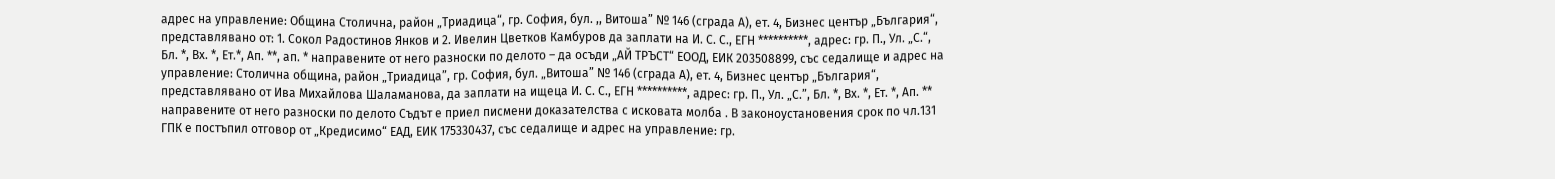адрес на управление: Община Столична, район „Триадица“, гр. София, бул. ,, Витоша” № 146 (сграда А), ет. 4, Бизнес център „България“, представлявано от: 1. Сокол Радостинов Янков и 2. Ивелин Цветков Камбуров да заплати на И. С. С., ЕГН **********, адрес: гр. П., Ул. „С.“, Бл. *, Вх. *, Ет.*, Ап. **, ап. * направените от него разноски по делото – да осъди „АЙ ТРЪСТ“ ЕООД, ЕИК 203508899, със седалище и адрес на управление: Столична община, район „Триадица”, гр. София, бул. „Витоша” № 146 (сграда А), ет. 4, Бизнес център „България“, представлявано от Ива Михайлова Шаламанова, да заплати на ищеца И. С. С., ЕГН **********, адрес: гр. П., Ул. „С.”, Бл. *, Вх. *, Ет. *, Ап. ** направените от него разноски по делото Съдът е приел писмени доказателства с исковата молба . В законоустановения срок по чл.131 ГПК е постъпил отговор от „Кредисимо“ ЕАД, ЕИК 175330437, със седалище и адрес на управление: гр.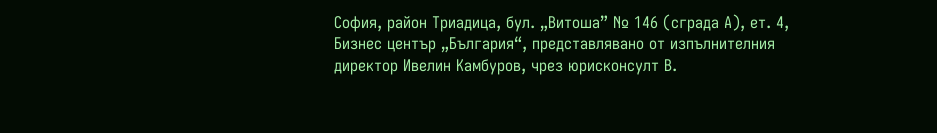София, район Триадица, бул. „Витоша” № 146 (сграда А), ет. 4, Бизнес център „България“, представлявано от изпълнителния директор Ивелин Камбуров, чрез юрисконсулт В.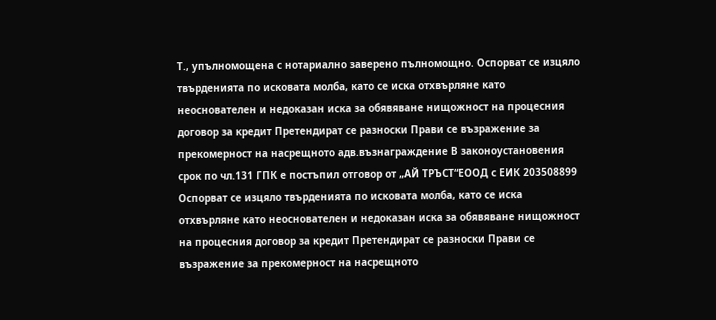Т., упълномощена с нотариално заверено пълномощно. Оспорват се изцяло твърденията по исковата молба, като се иска отхвърляне като неоснователен и недоказан иска за обявяване нищожност на процесния договор за кредит Претендират се разноски Прави се възражение за прекомерност на насрещното адв.възнаграждение В законоустановения срок по чл.131 ГПК е постъпил отговор от „АЙ ТРЪСТ“ЕООД с ЕИК 203508899 Оспорват се изцяло твърденията по исковата молба, като се иска отхвърляне като неоснователен и недоказан иска за обявяване нищожност на процесния договор за кредит Претендират се разноски Прави се възражение за прекомерност на насрещното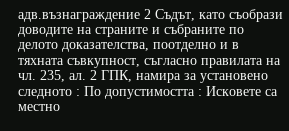адв.възнаграждение 2 Съдът, като съобрази доводите на страните и събраните по делото доказателства, поотделно и в тяхната съвкупност, съгласно правилата на чл. 235, ал. 2 ГПК, намира за установено следното : По допустимостта : Исковете са местно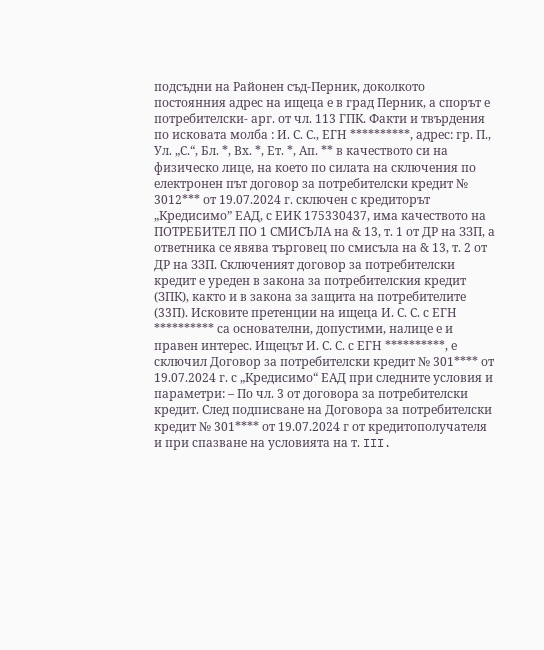подсъдни на Районен съд-Перник, доколкото постоянния адрес на ищеца е в град Перник, а спорът е потребителски- арг. от чл. 113 ГПК. Факти и твърдения по исковата молба : И. С. С., ЕГН **********, адрес: гр. П., Ул. „С.“, Бл. *, Вх. *, Ет. *, Ап. ** в качеството си на физическо лице, на което по силата на сключения по електронен път договор за потребителски кредит № 3012*** от 19.07.2024 г. сключен с кредиторът „Кредисимо” ЕАД, с ЕИК 175330437, има качеството на ПОТРЕБИТЕЛ ПО 1 СМИСЪЛА на & 13, т. 1 от ДР на ЗЗП, а ответника се явява търговец по смисъла на & 13, т. 2 от ДР на ЗЗП. Сключеният договор за потребителски кредит е уреден в закона за потребителския кредит (ЗПК), както и в закона за защита на потребителите (33П). Исковите претенции на ищеца И. С. С. с ЕГН ********** са основателни, допустими, налице е и правен интерес. Ищецът И. С. С. с ЕГН **********, е сключил Договор за потребителски кредит № 301**** от 19.07.2024 г. с „Кредисимо“ ЕАД при следните условия и параметри: – По чл. 3 от договора за потребителски кредит. След подписване на Договора за потребителски кредит № 301**** от 19.07.2024 г от кредитополучателя и при спазване на условията на т. III.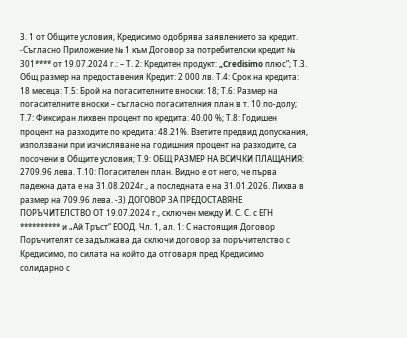3. 1 от Общите условия, Кредисимо одобрява заявлението за кредит. -Съгласно Приложение № 1 към Договор за потребителски кредит № 301**** от 19.07.2024 г.: – Т. 2: Кредитен продукт: „Credisimo плюс”; Т.3. Общ размер на предоставения Кредит: 2 000 лв. Т.4: Срок на кредита: 18 месеца: Т.5: Брой на погасителните вноски: 18; Т.6: Размер на погасителните вноски – съгласно погасителния план в т. 10 по-долу; Т.7: Фиксиран лихвен процент по кредита: 40.00 %; Т.8: Годишен процент на разходите по кредита: 48.21%. Взетите предвид допускания, използвани при изчисляване на годишния процент на разходите, са посочени в Общите условия; Т.9: ОБЩ РАЗМЕР НА ВСИЧКИ ПЛАЩАНИЯ: 2709.96 лева. Т.10: Погасителен план. Видно е от него, че първа падежна дата е на 31.08.2024г., а последната е на 31.01.2026. Лихва в размер на 709.96 лева. -3) ДОГОВОР ЗА ПРЕДОСТАВЯНЕ ПОРЪЧИТЕЛСТВО ОТ 19.07.2024 г., сключен между И. С. С. с ЕГН ********** и „Ай Тръст“ ЕООД. Чл. 1, ал. 1: С настоящия Договор Поръчителят се задължава да сключи договор за поръчителство с Кредисимо, по силата на който да отговаря пред Кредисимо солидарно с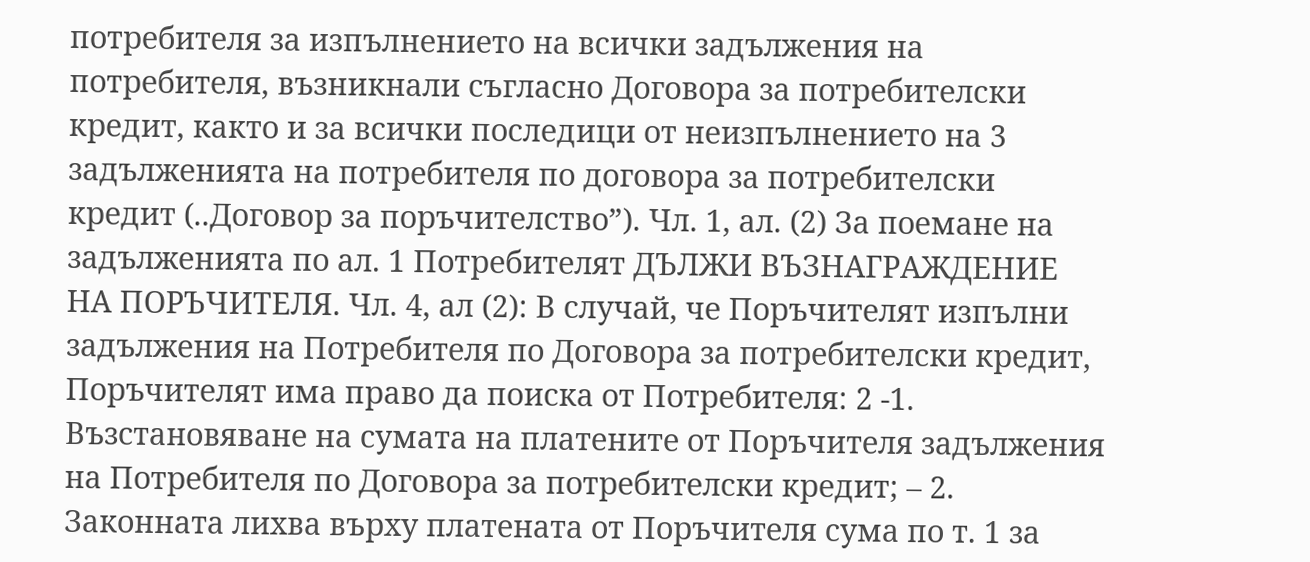потребителя за изпълнението на всички задължения на потребителя, възникнали съгласно Договора за потребителски кредит, както и за всички последици от неизпълнението на 3 задълженията на потребителя по договора за потребителски кредит (..Договор за поръчителство”). Чл. 1, ал. (2) За поемане на задълженията по ал. 1 Потребителят ДЪЛЖИ ВЪЗНАГРАЖДЕНИЕ НА ПОРЪЧИТЕЛЯ. Чл. 4, ал (2): В случай, че Поръчителят изпълни задължения на Потребителя по Договора за потребителски кредит, Поръчителят има право да поиска от Потребителя: 2 -1. Възстановяване на сумата на платените от Поръчителя задължения на Потребителя по Договора за потребителски кредит; – 2. Законната лихва върху платената от Поръчителя сума по т. 1 за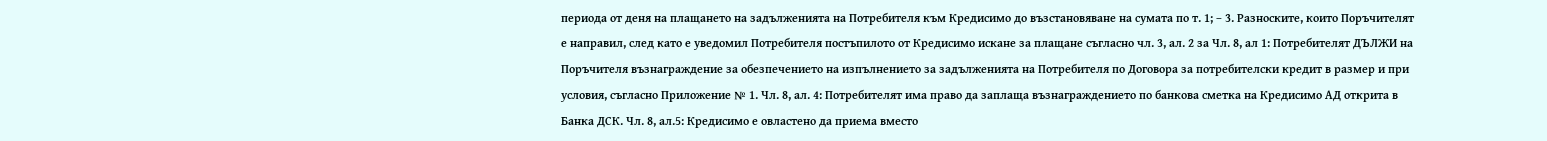периода от деня на плащането на задълженията на Потребителя към Кредисимо до възстановяване на сумата по т. 1; – 3. Разноските, които Поръчителят е направил, след като е уведомил Потребителя постъпилото от Кредисимо искане за плащане съгласно чл. 3, ал. 2 за Чл. 8, ал 1: Потребителят ДЪЛЖИ на Поръчителя възнаграждение за обезпечението на изпълнението за задълженията на Потребителя по Договора за потребителски кредит в размер и при условия, съгласно Приложение № 1. Чл. 8, ал. 4: Потребителят има право да заплаща възнаграждението по банкова сметка на Кредисимо АД открита в Банка ДСК. Чл. 8, ал.5: Кредисимо е овластено да приема вместо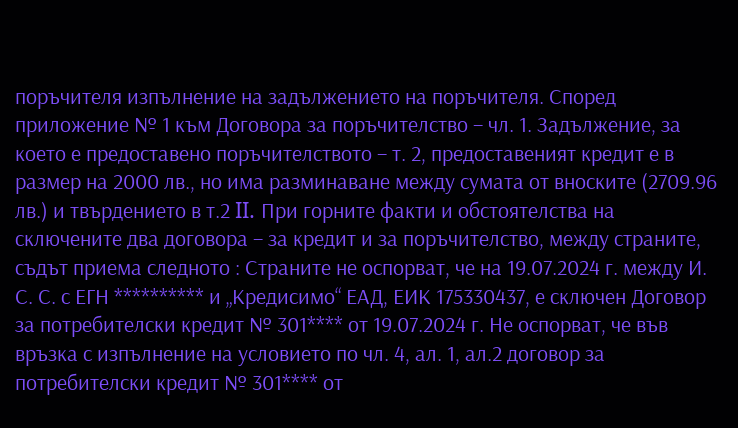поръчителя изпълнение на задължението на поръчителя. Според приложение № 1 към Договора за поръчителство – чл. 1. Задължение, за което е предоставено поръчителството – т. 2, предоставеният кредит е в размер на 2000 лв., но има разминаване между сумата от вноските (2709.96 лв.) и твърдението в т.2 II. При горните факти и обстоятелства на сключените два договора – за кредит и за поръчителство, между страните, съдът приема следното : Страните не оспорват, че на 19.07.2024 г. между И. С. С. с ЕГН ********** и „Кредисимо“ ЕАД, ЕИК 175330437, е сключен Договор за потребителски кредит № 301**** от 19.07.2024 г. Не оспорват, че във връзка с изпълнение на условието по чл. 4, ал. 1, ал.2 договор за потребителски кредит № 301**** от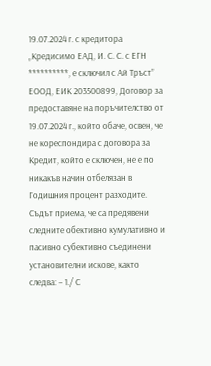19.07.2024 г. с кредитора „Кредисимо ЕАД, И. С. С. с ЕГН **********, е сключил с Ай Тръст” ЕООД, ЕИК 203500899, Договор за предоставяне на поръчителство от 19.07.2024 г., който обаче, освен, че не кореспондира с договора за Кредит, който е сключен, не е по никакъв начин отбелязан в Годишния процент разходите. Съдът приема, че са предявени следните обективно кумулативно и пасивно субективно съединени установителни искове, както следва: – 1./ С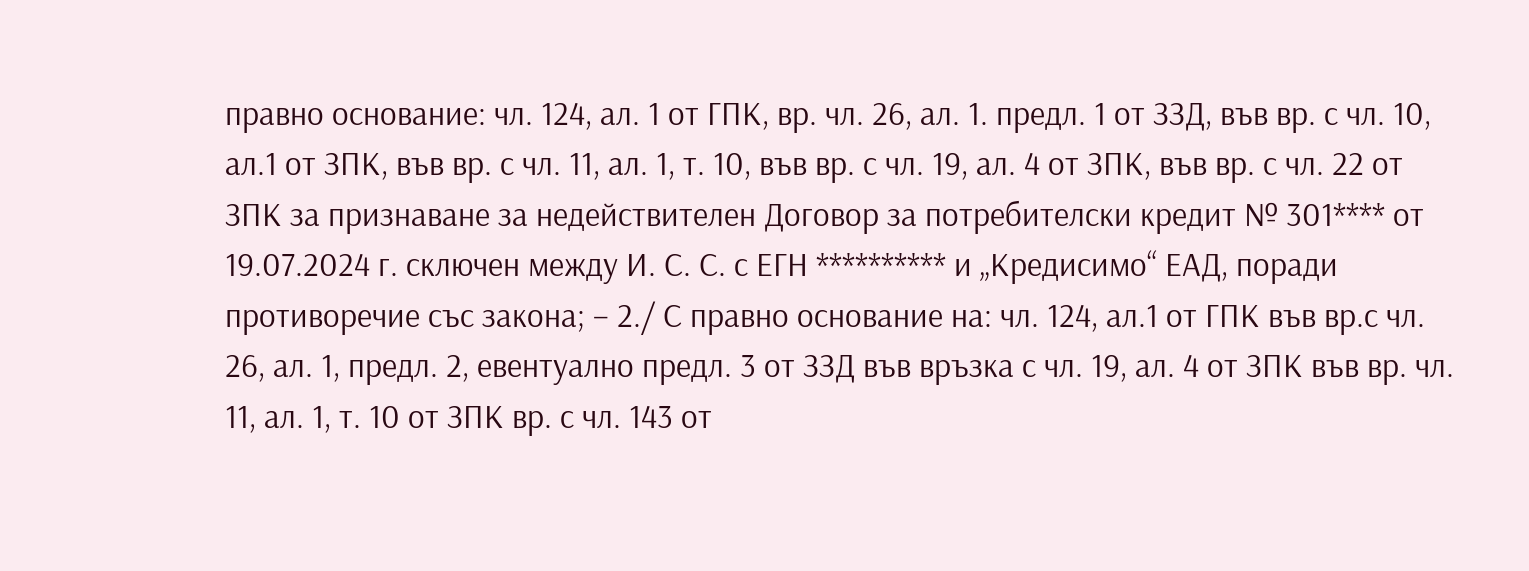правно основание: чл. 124, ал. 1 от ГПК, вр. чл. 26, ал. 1. предл. 1 от ЗЗД, във вр. с чл. 10, ал.1 от ЗПК, във вр. с чл. 11, ал. 1, т. 10, във вр. с чл. 19, ал. 4 от ЗПК, във вр. с чл. 22 от ЗПК за признаване за недействителен Договор за потребителски кредит № 301**** от 19.07.2024 г. сключен между И. С. С. с ЕГН ********** и „Кредисимо“ ЕАД, поради противоречие със закона; – 2./ С правно основание на: чл. 124, ал.1 от ГПК във вр.с чл. 26, ал. 1, предл. 2, евентуално предл. 3 от ЗЗД във връзка с чл. 19, ал. 4 от ЗПК във вр. чл. 11, ал. 1, т. 10 от ЗПК вр. с чл. 143 от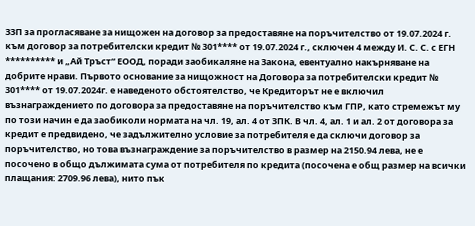ЗЗП за прогласяване за нищожен на договор за предоставяне на поръчителство от 19.07.2024 г. към договор за потребителски кредит № 301**** от 19.07.2024 г., сключен 4 между И. С. С. с ЕГН ********** и „Ай Тръст“ ЕООД, поради заобикаляне на Закона, евентуално накърняване на добрите нрави. Първото основание за нищожност на Договора за потребителски кредит № 301**** от 19.07.2024г. е наведеното обстоятелство, че Кредиторът не е включил възнаграждението по договора за предоставяне на поръчителство към ГПР, като стремежът му по този начин е да заобиколи нормата на чл. 19, ал. 4 от ЗПК. В чл. 4, ал. 1 и ал. 2 от договора за кредит е предвидено, че задължително условие за потребителя е да сключи договор за поръчителство, но това възнаграждение за поръчителство в размер на 2150.94 лева, не е посочено в общо дължимата сума от потребителя по кредита (посочена е общ размер на всички плащания: 2709.96 лева), нито пък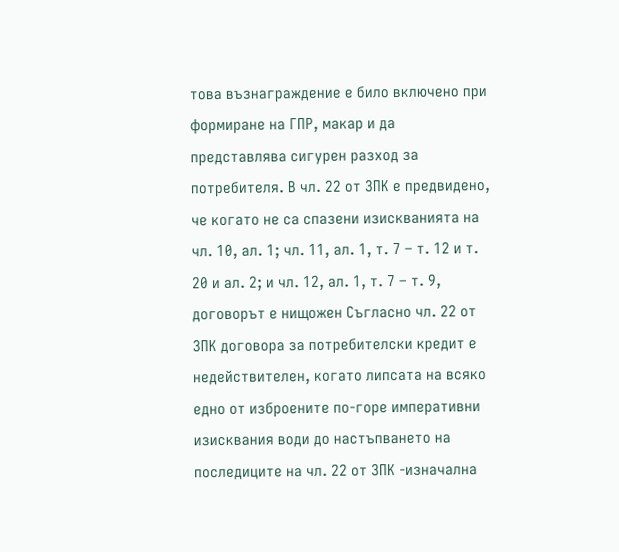това възнаграждение е било включено при формиране на ГПР, макар и да представлява сигурен разход за потребителя. В чл. 22 от ЗПК е предвидено, че когато не са спазени изискванията на чл. 10, ал. 1; чл. 11, ал. 1, т. 7 – т. 12 и т. 20 и ал. 2; и чл. 12, ал. 1, т. 7 – т. 9, договорът е нищожен Съгласно чл. 22 от ЗПК договора за потребителски кредит е недействителен, когато липсата на всяко едно от изброените по-горе императивни изисквания води до настъпването на последиците на чл. 22 от ЗПК -изначална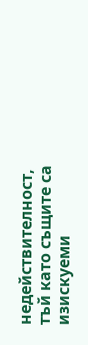недействителност, тъй като същите са изискуеми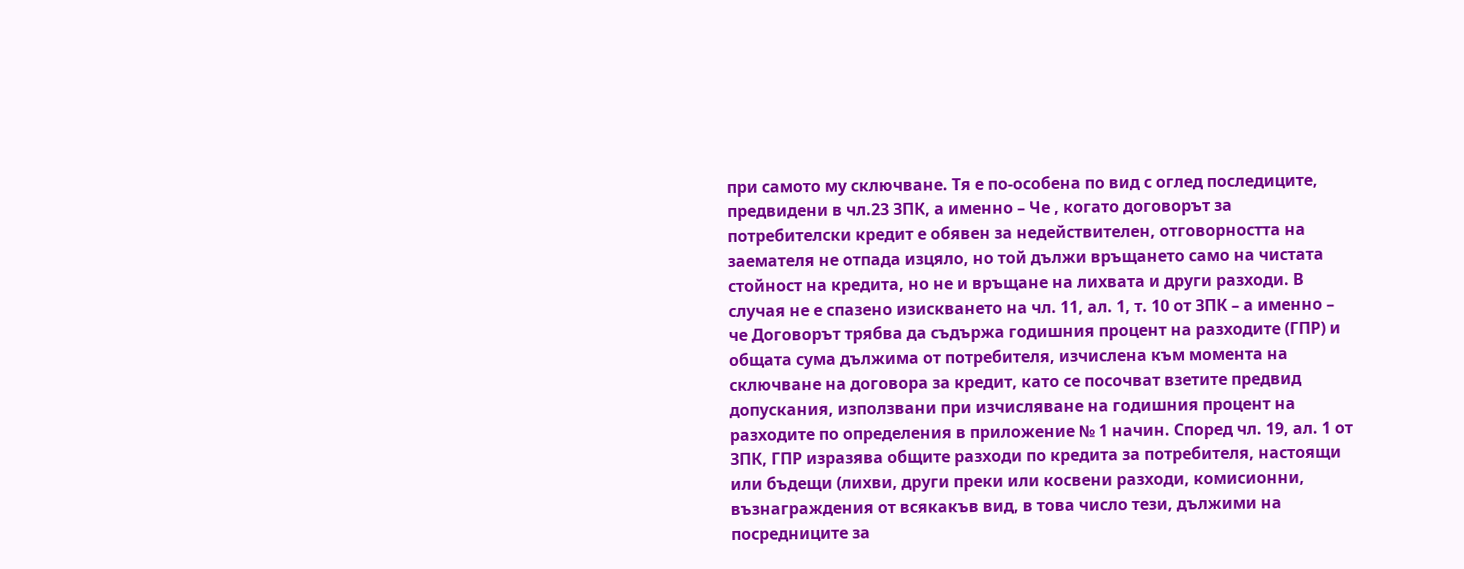при самото му сключване. Тя е по-особена по вид с оглед последиците, предвидени в чл.23 ЗПК, а именно – Че , когато договорът за потребителски кредит е обявен за недействителен, отговорността на заемателя не отпада изцяло, но той дължи връщането само на чистата стойност на кредита, но не и връщане на лихвата и други разходи. В случая не е спазено изискването на чл. 11, ал. 1, т. 10 от ЗПК – а именно – че Договорът трябва да съдържа годишния процент на разходите (ГПР) и общата сума дължима от потребителя, изчислена към момента на сключване на договора за кредит, като се посочват взетите предвид допускания, използвани при изчисляване на годишния процент на разходите по определения в приложение № 1 начин. Според чл. 19, ал. 1 от ЗПК, ГПР изразява общите разходи по кредита за потребителя, настоящи или бъдещи (лихви, други преки или косвени разходи, комисионни, възнаграждения от всякакъв вид, в това число тези, дължими на посредниците за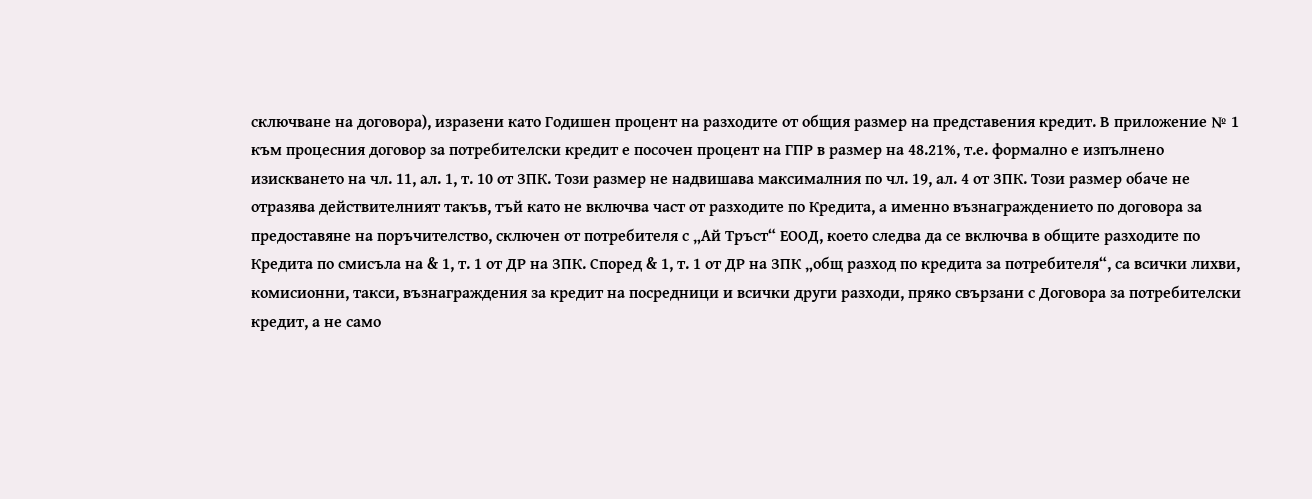сключване на договора), изразени като Годишен процент на разходите от общия размер на представения кредит. В приложение № 1 към процесния договор за потребителски кредит е посочен процент на ГПР в размер на 48.21%, т.е. формално е изпълнено изискването на чл. 11, ал. 1, т. 10 от ЗПК. Този размер не надвишава максималния по чл. 19, ал. 4 от ЗПК. Този размер обаче не отразява действителният такъв, тъй като не включва част от разходите по Кредита, а именно възнаграждението по договора за предоставяне на поръчителство, сключен от потребителя с „Ай Тръст“ ЕООД, което следва да се включва в общите разходите по Кредита по смисъла на & 1, т. 1 от ДР на ЗПК. Според & 1, т. 1 от ДР на ЗПК „общ разход по кредита за потребителя“, са всички лихви, комисионни, такси, възнаграждения за кредит на посредници и всички други разходи, пряко свързани с Договора за потребителски кредит, а не само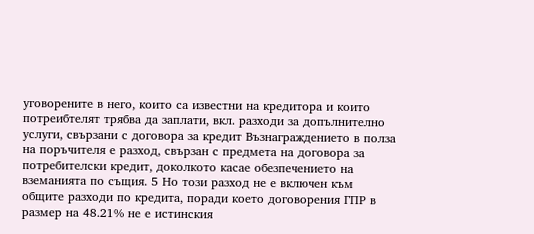уговорените в него, които са известни на кредитора и които потреибтелят трябва да заплати, вкл. разходи за допълнително услуги, свързани с договора за кредит Възнаграждението в полза на поръчителя е разход, свързан с предмета на договора за потребителски кредит, доколкото касае обезпечението на вземанията по същия. 5 Но този разход не е включен към общите разходи по кредита, поради което договорения ГПР в размер на 48.21% не е истинския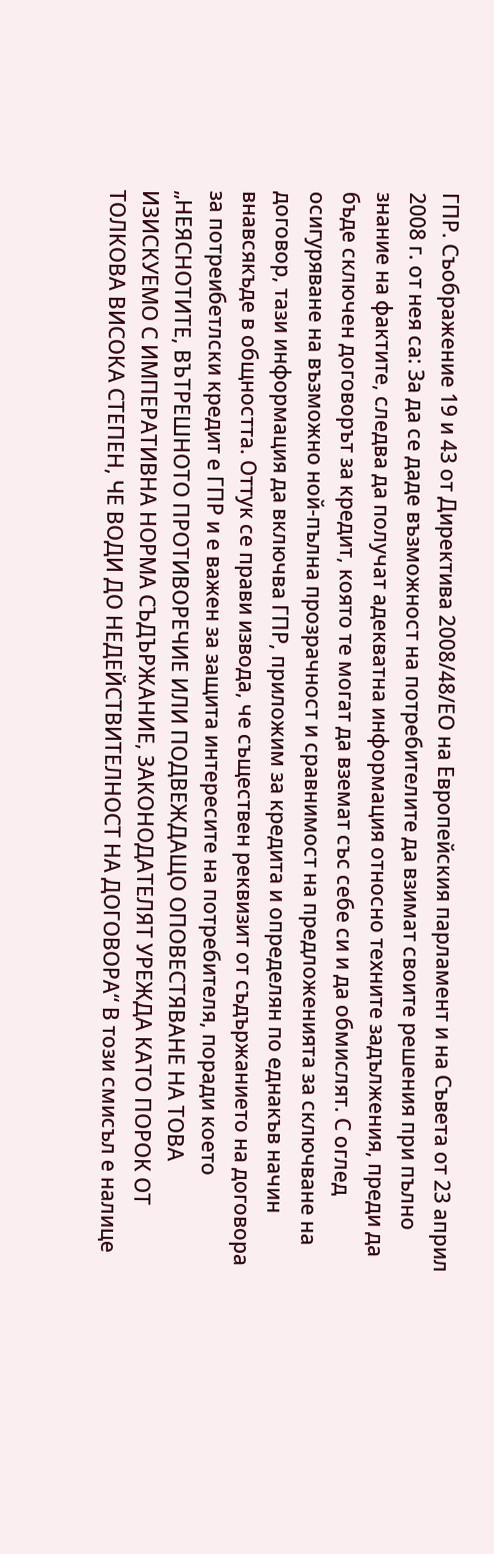ГПР. Съображение 19 и 43 от Директива 2008/48/ЕО на Европейския парламент и на Съвета от 23 април 2008 г. от нея са: За да се даде възможност на потребителите да взимат своите решения при пълно знание на фактите, следва да получат адекватна информация относно техните задължения, преди да бъде сключен договорът за кредит, която те могат да вземат със себе си и да обмислят. С оглед осигуряване на възможно ной-пълна прозрачност и сравнимост на предложенията за сключване на договор, тази информация да включва ГПР, приложим за кредита и определян по еднакъв начин внавсякъде в общността. Оттук се прави извода, че съществен реквизит от съдържанието на договора за потреибетлски кредит е ГПР и е важен за защита интересите на потребителя, поради което „НЕЯСНОТИТЕ, ВЪТРЕШНОТО ПРОТИВОРЕЧИЕ ИЛИ ПОДВЕЖДАЩО ОПОВЕСТЯВАНЕ НА ТОВА ИЗИСКУЕМО С ИМПЕРАТИВНА НОРМА СЪДЪРЖАНИЕ, ЗАКОНОДАТЕЛЯТ УРЕЖДА КАТО ПОРОК ОТ ТОЛКОВА ВИСОКА СТЕПЕН, ЧЕ ВОДИ ДО НЕДЕЙСТВИТЕЛНОСТ НА ДОГОВОРА“ В този смисъл е налице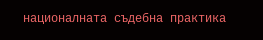националната съдебна практика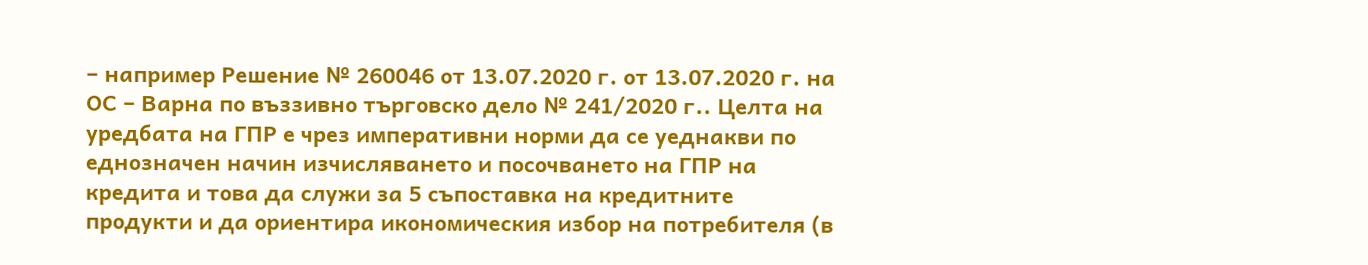– например Решение № 260046 от 13.07.2020 г. от 13.07.2020 г. на ОС – Варна по въззивно търговско дело № 241/2020 г.. Целта на уредбата на ГПР е чрез императивни норми да се уеднакви по еднозначен начин изчисляването и посочването на ГПР на кредита и това да служи за 5 съпоставка на кредитните продукти и да ориентира икономическия избор на потребителя (в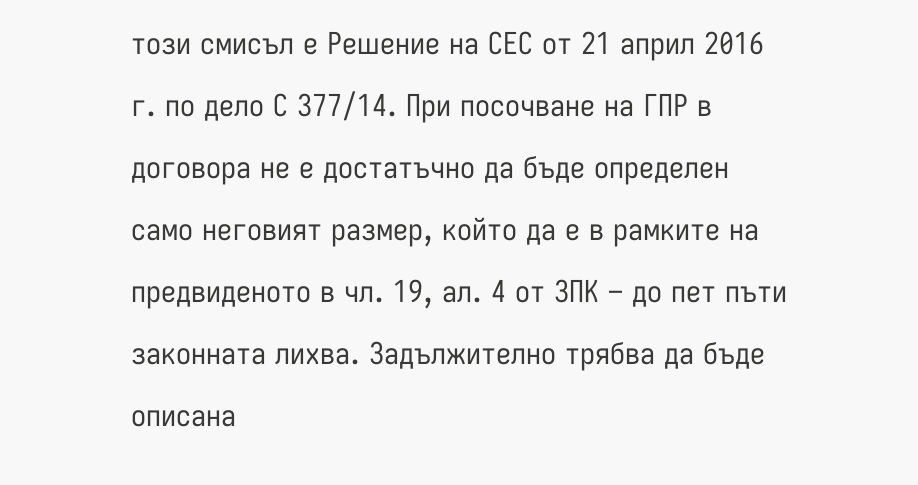този смисъл е Решение на СЕС от 21 април 2016 г. по дело С 377/14. При посочване на ГПР в договора не е достатъчно да бъде определен само неговият размер, който да е в рамките на предвиденото в чл. 19, ал. 4 от ЗПК – до пет пъти законната лихва. Задължително трябва да бъде описана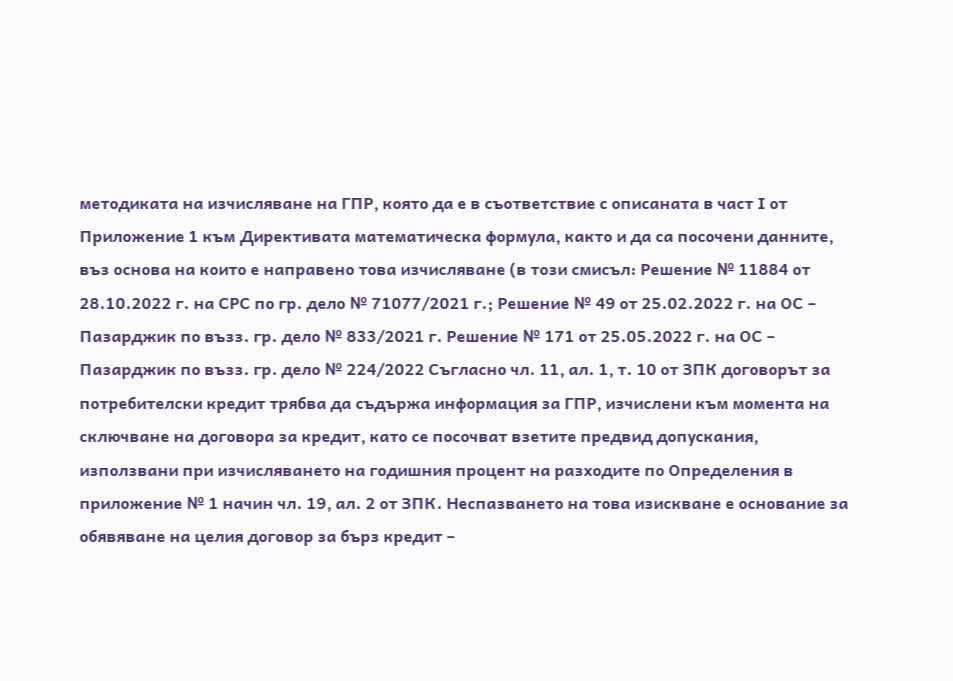методиката на изчисляване на ГПР, която да е в съответствие с описаната в част І от Приложение 1 към Директивата математическа формула, както и да са посочени данните, въз основа на които е направено това изчисляване (в този смисъл: Решение № 11884 от 28.10.2022 г. на СРС по гр. дело № 71077/2021 г.; Решение № 49 от 25.02.2022 г. на ОС – Пазарджик по възз. гр. дело № 833/2021 г. Решение № 171 от 25.05.2022 г. на ОС – Пазарджик по възз. гр. дело № 224/2022 Съгласно чл. 11, ал. 1, т. 10 от ЗПК договорът за потребителски кредит трябва да съдържа информация за ГПР, изчислени към момента на сключване на договора за кредит, като се посочват взетите предвид допускания, използвани при изчисляването на годишния процент на разходите по Определения в приложение № 1 начин чл. 19, ал. 2 от ЗПК. Неспазването на това изискване е основание за обявяване на целия договор за бърз кредит –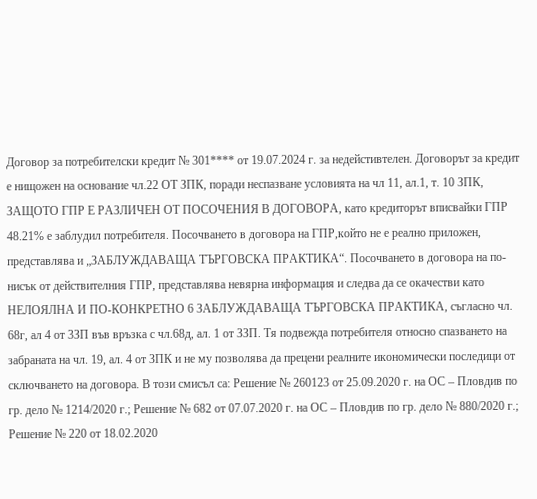Договор за потребителски кредит № 301**** от 19.07.2024 г. за недейстивтелен. Договорът за кредит е нищожен на основание чл.22 ОТ ЗПК, поради неспазване условията на чл 11, ал.1, т. 10 ЗПК, ЗАЩОТО ГПР Е РАЗЛИЧЕН ОТ ПОСОЧЕНИЯ В ДОГОВОРА, като кредиторът вписвайки ГПР 48.21% е заблудил потребителя. Посочването в договора на ГПР,който не е реално приложен, представлява и „ЗАБЛУЖДАВАЩА ТЪРГОВСКА ПРАКТИКА“. Посочването в договора на по-нисък от действителния ГПР, представлява невярна информация и следва да се окачестви като НЕЛОЯЛНА И ПО-КОНКРЕТНО 6 ЗАБЛУЖДАВАЩА ТЪРГОВСКА ПРАКТИКА, съгласно чл. 68г, ал 4 от 3ЗП във връзка с чл.68д, ал. 1 от ЗЗП. Тя подвежда потребителя относно спазването на забраната на чл. 19, ал. 4 от ЗПК и не му позволява да прецени реалните икономически последици от сключването на договора. В този смисъл са: Решение № 260123 от 25.09.2020 г. на ОС – Пловдив по гр. дело № 1214/2020 г.; Решение № 682 от 07.07.2020 г. на ОС – Пловдив по гр. дело № 880/2020 г.; Решение № 220 от 18.02.2020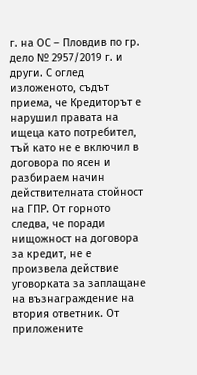г. на ОС – Пловдив по гр. дело № 2957/2019 г. и други. С оглед изложеното, съдът приема, че Кредиторът е нарушил правата на ищеца като потребител, тъй като не е включил в договора по ясен и разбираем начин действителната стойност на ГПР. От горното следва, че поради нищожност на договора за кредит, не е произвела действие уговорката за заплащане на възнаграждение на втория ответник. От приложените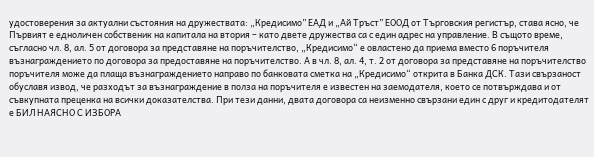удостоверения за актуални състояния на дружествата: „Кредисимо” ЕАД и „Ай Тръст” ЕООД от Търговския регистър, става ясно, че Първият е едноличен собственик на капитала на втория – като двете дружества са с един адрес на управление. В същото време, съгласно чл. 8, ал. 5 от договора за представяне на поръчителство, „Кредисимо“ е овластено да приема вместо 6 поръчителя възнаграждението по договора за предоставяне на поръчителство. А в чл. 8, ал. 4, т. 2 от договора за представяне на поръчителство поръчителя може да плаща възнаграждението направо по банковата сметка на „Кредисимо“ открита в Банка ДСК. Тази свързаност обуславя извод, че разходът за възнаграждение в полза на поръчителя е известен на заемодателя, което се потвърждава и от съвкупната преценка на всички доказателства. При тези данни, двата договора са неизменно свързани един с друг и кредитодателят е БИЛ НАЯСНО С ИЗБОРА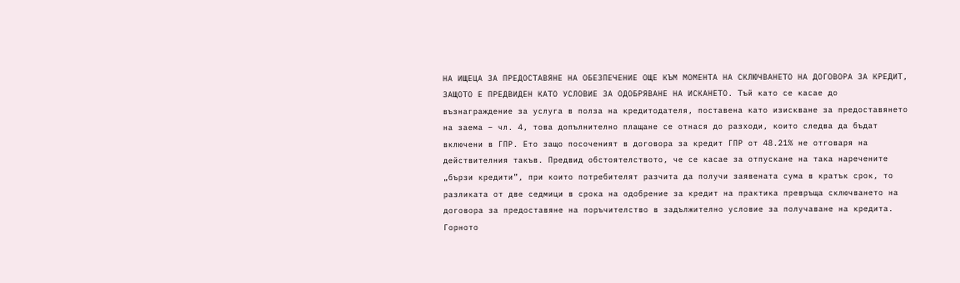НА ИЩЕЦА ЗА ПРЕДОСТАВЯНЕ НА ОБЕЗПЕЧЕНИЕ ОЩЕ КЪМ МОМЕНТА НА СКЛЮЧВАНЕТО НА ДОГОВОРА ЗА КРЕДИТ, ЗАЩОТО Е ПРЕДВИДЕН КАТО УСЛОВИЕ ЗА ОДОБРЯВАНЕ НА ИСКАНЕТО. Тъй като се касае до възнаграждение за услуга в полза на кредитодателя, поставена като изискване за предоставянето на заема – чл. 4, това допълнително плащане се отнася до разходи, които следва да бъдат включени в ГПР. Ето защо посоченият в договора за кредит ГПР от 48.21% не отговаря на действителния такъв. Предвид обстоятелството, че се касае за отпускане на така наречените „бързи кредити”, при които потребителят разчита да получи заявената сума в кратък срок, то разликата от две седмици в срока на одобрение за кредит на практика превръща сключването на договора за предоставяне на поръчителство в задължително условие за получаване на кредита. Горното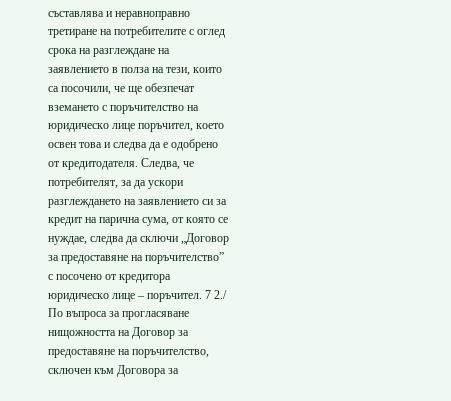съставлява и неравноправно третиране на потребителите с оглед срока на разглеждане на заявлението в полза на тези, които са посочили, че ще обезпечат вземането с поръчителство на юридическо лице поръчител, което освен това и следва да е одобрено от кредитодателя. Следва, че потребителят, за да ускори разглеждането на заявлението си за кредит на парична сума, от която се нуждае, следва да сключи „Договор за предоставяне на поръчителство” с посочено от кредитора юридическо лице – поръчител. 7 2./ По въпроса за прогласяване нищожността на Договор за предоставяне на поръчителство, сключен към Договора за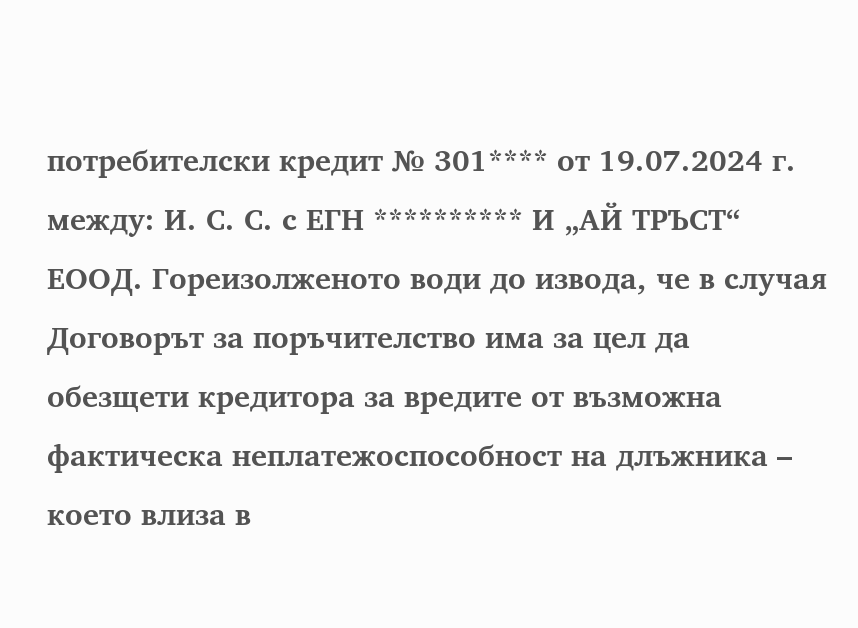потребителски кредит № 301**** от 19.07.2024 г. между: И. С. С. с ЕГН ********** И „АЙ ТРЪСТ“ ЕООД. Гореизолженото води до извода, че в случая Договорът за поръчителство има за цел да обезщети кредитора за вредите от възможна фактическа неплатежоспособност на длъжника – което влиза в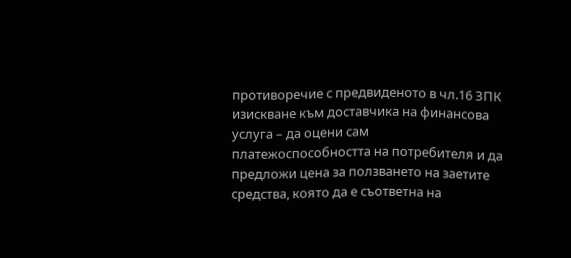противоречие с предвиденото в чл.16 ЗПК изискване към доставчика на финансова услуга – да оцени сам платежоспособността на потребителя и да предложи цена за ползването на заетите средства, която да е съответна на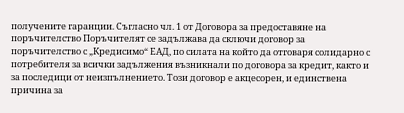получените гаранции. Съгласно чл. 1 от Договора за предоставяне на поръчителство Поръчителят се задължава да сключи договор за поръчителство с „Кредисимо“ ЕАД, по силата на който да отговаря солидарно с потребителя за всички задължения възникнали по договора за кредит, както и за последици от неизпълнението. Този договор е акцесорен, и единствена причина за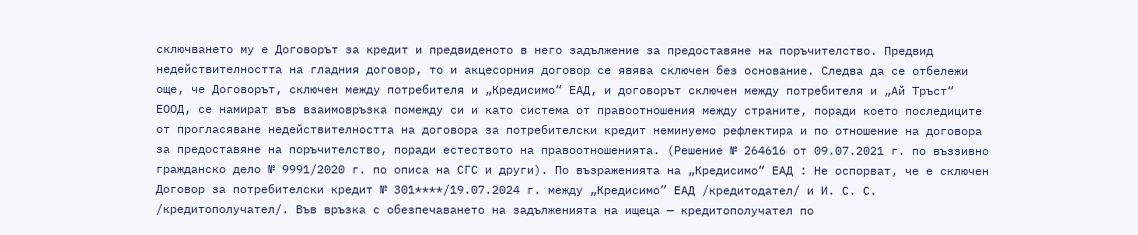сключването му е Договорът за кредит и предвиденото в него задължение за предоставяне на поръчителство. Предвид недействителността на гладния договор, то и акцесорния договор се явява сключен без основание. Следва да се отбележи още, че Договорът, сключен между потребителя и „Кредисимо“ ЕАД, и договорът сключен между потребителя и „Ай Тръст“ ЕООД, се намират във взаимовръзка помежду си и като система от правоотношения между страните, поради което последиците от прогласяване недействителността на договора за потребителски кредит неминуемо рефлектира и по отношение на договора за предоставяне на поръчителство, поради естеството на правоотношенията. (Решение № 264616 от 09.07.2021 г. по въззивно гражданско дело № 9991/2020 г. по описа на СГС и други). По възраженията на „Кредисимо“ ЕАД : Не оспорват, че е сключен Договор за потребителски кредит № 301****/19.07.2024 г. между „Кредисимо” ЕАД /кредитодател/ и И. С. С. /кредитополучател/. Във връзка с обезпечаването на задълженията на ищеца — кредитополучател по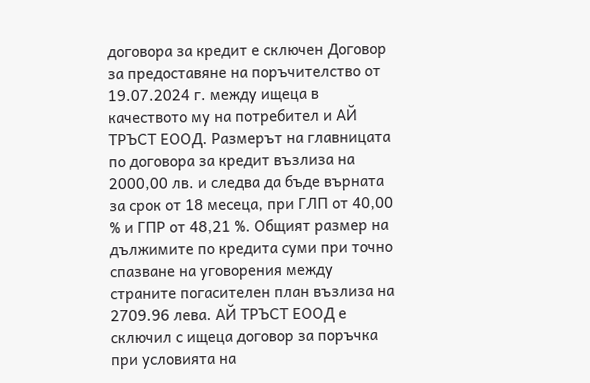договора за кредит е сключен Договор за предоставяне на поръчителство от 19.07.2024 г. между ищеца в качеството му на потребител и АЙ ТРЪСТ ЕООД. Размерът на главницата по договора за кредит възлиза на 2000,00 лв. и следва да бъде върната за срок от 18 месеца, при ГЛП от 40,00 % и ГПР от 48,21 %. Общият размер на дължимите по кредита суми при точно спазване на уговорения между страните погасителен план възлиза на 2709.96 лева. АЙ ТРЪСТ ЕООД е сключил с ищеца договор за поръчка при условията на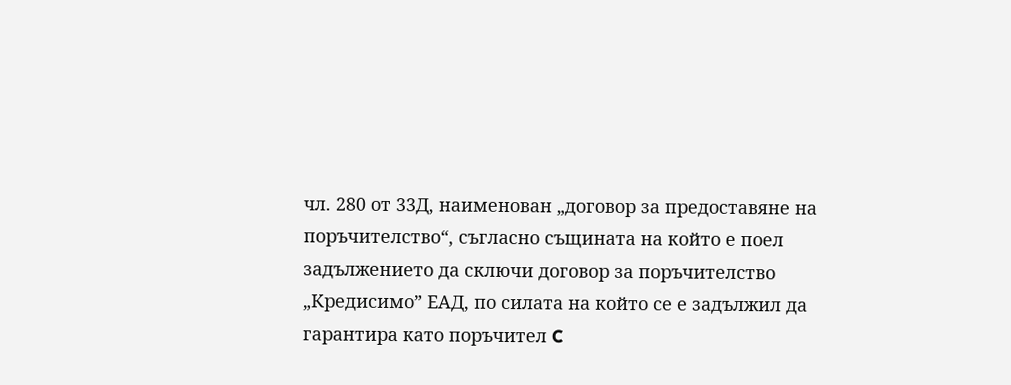чл. 280 от 33Д, наименован „договор за предоставяне на поръчителство“, съгласно същината на който е поел задължението да сключи договор за поръчителство „Кредисимо” ЕАД, по силата на който се е задължил да гарантира като поръчител C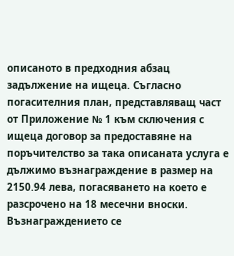описаното в предходния абзац задължение на ищеца. Съгласно погасителния план, представляващ част от Приложение № 1 към сключения с ищеца договор за предоставяне на поръчителство за така описаната услуга е дължимо възнаграждение в размер на 2150.94 лева, погасяването на което е разсрочено на 18 месечни вноски. Възнаграждението се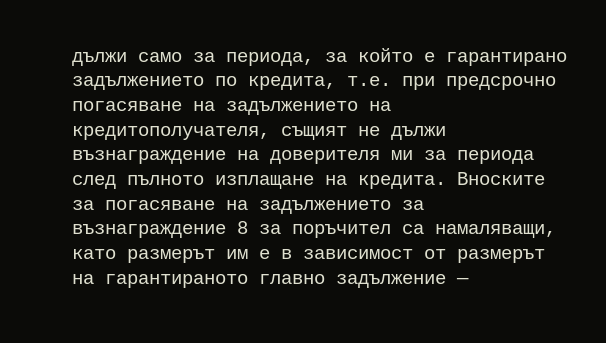дължи само за периода, за който е гарантирано задължението по кредита, т.е. при предсрочно погасяване на задължението на кредитополучателя, същият не дължи възнаграждение на доверителя ми за периода след пълното изплащане на кредита. Вноските за погасяване на задължението за възнаграждение 8 за поръчител са намаляващи, като размерът им е в зависимост от размерът на гарантираното главно задължение —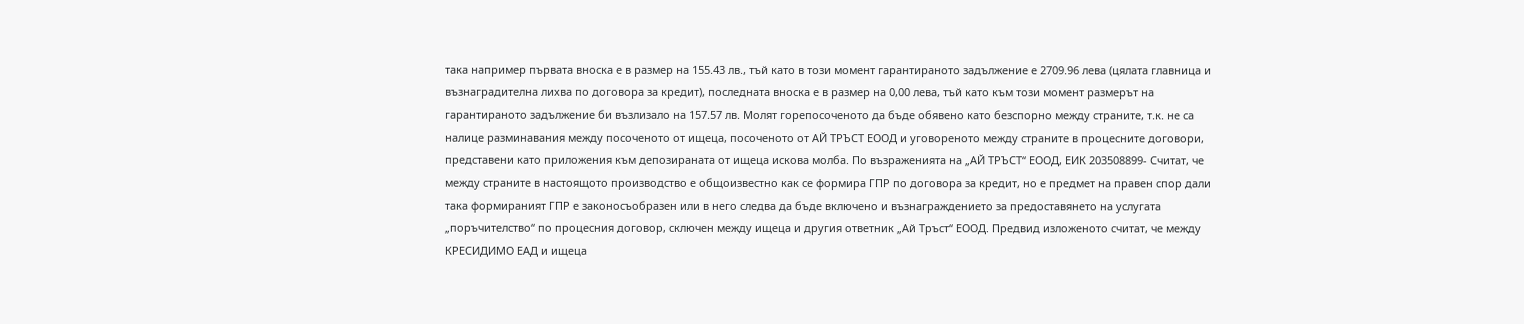така например първата вноска е в размер на 155.43 лв., тъй като в този момент гарантираното задължение е 2709.96 лева (цялата главница и възнаградителна лихва по договора за кредит), последната вноска е в размер на 0,00 лева, тъй като към този момент размерът на гарантираното задължение би възлизало на 157.57 лв. Молят горепосоченото да бъде обявено като безспорно между страните, т.к. не са налице разминавания между посоченото от ищеца, посоченото от АЙ ТРЪСТ ЕООД и уговореното между страните в процесните договори, представени като приложения към депозираната от ищеца искова молба. По възраженията на „АЙ ТРЪСТ“ ЕООД, ЕИК 203508899- Считат, че между страните в настоящото производство е общоизвестно как се формира ГПР по договора за кредит, но е предмет на правен спор дали така формираният ГПР е законосъобразен или в него следва да бъде включено и възнаграждението за предоставянето на услугата „поръчителство“ по процесния договор, сключен между ищеца и другия ответник „Ай Тръст“ ЕООД. Предвид изложеното считат, че между КРЕСИДИМО ЕАД и ищеца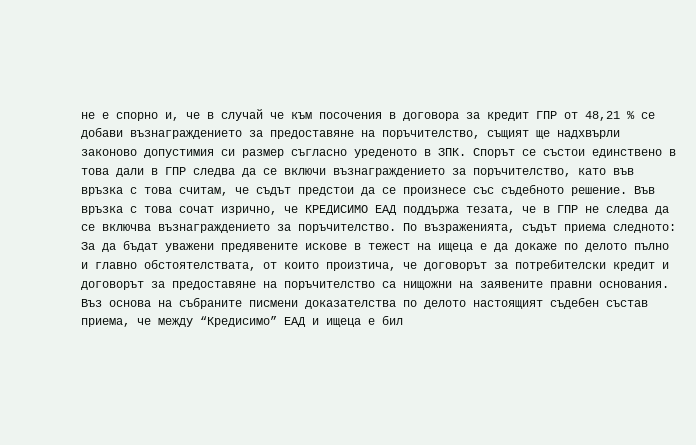не е спорно и, че в случай че към посочения в договора за кредит ГПР от 48,21 % се добави възнаграждението за предоставяне на поръчителство, същият ще надхвърли законово допустимия си размер съгласно уреденото в ЗПК. Спорът се състои единствено в това дали в ГПР следва да се включи възнаграждението за поръчителство, като във връзка с това считам, че съдът предстои да се произнесе със съдебното решение. Във връзка с това сочат изрично, че КРЕДИСИМО ЕАД поддържа тезата, че в ГПР не следва да се включва възнаграждението за поръчителство. По възраженията, съдът приема следното: За да бъдат уважени предявените искове в тежест на ищеца е да докаже по делото пълно и главно обстоятелствата, от които произтича, че договорът за потребителски кредит и договорът за предоставяне на поръчителство са нищожни на заявените правни основания. Въз основа на събраните писмени доказателства по делото настоящият съдебен състав приема, че между “Кредисимо” ЕАД и ищеца е бил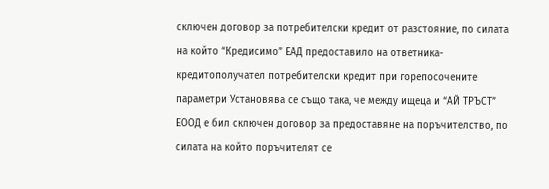сключен договор за потребителски кредит от разстояние, по силата на който “Кредисимо” ЕАД предоставило на ответника-кредитополучател потребителски кредит при горепосочените параметри Установява се също така, че между ищеца и “АЙ ТРЪСТ” ЕООД е бил сключен договор за предоставяне на поръчителство, по силата на който поръчителят се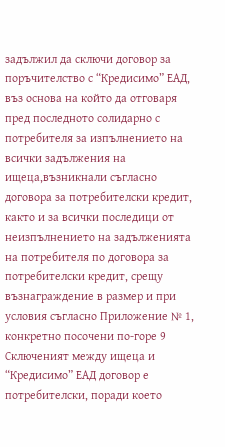задължил да сключи договор за поръчителство с “Кредисимо” ЕАД, въз основа на който да отговаря пред последното солидарно с потребителя за изпълнението на всички задължения на ищеца,възникнали съгласно договора за потребителски кредит, както и за всички последици от неизпълнението на задълженията на потребителя по договора за потребителски кредит, срещу възнаграждение в размер и при условия съгласно Приложение № 1, конкретно посочени по-горе 9 Сключеният между ищеца и “Кредисимо” ЕАД договор е потребителски, поради което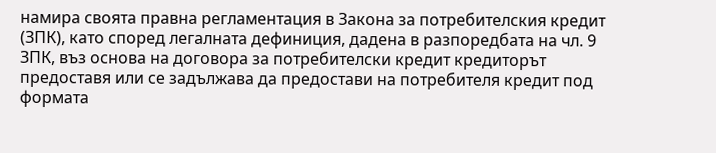намира своята правна регламентация в Закона за потребителския кредит (ЗПК), като според легалната дефиниция, дадена в разпоредбата на чл. 9 ЗПК, въз основа на договора за потребителски кредит кредиторът предоставя или се задължава да предостави на потребителя кредит под формата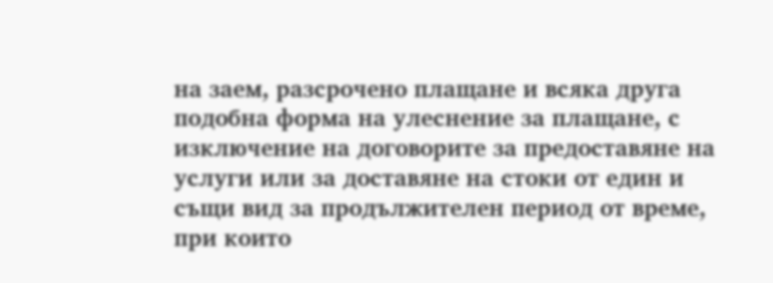на заем, разсрочено плащане и всяка друга подобна форма на улеснение за плащане, с изключение на договорите за предоставяне на услуги или за доставяне на стоки от един и същи вид за продължителен период от време, при които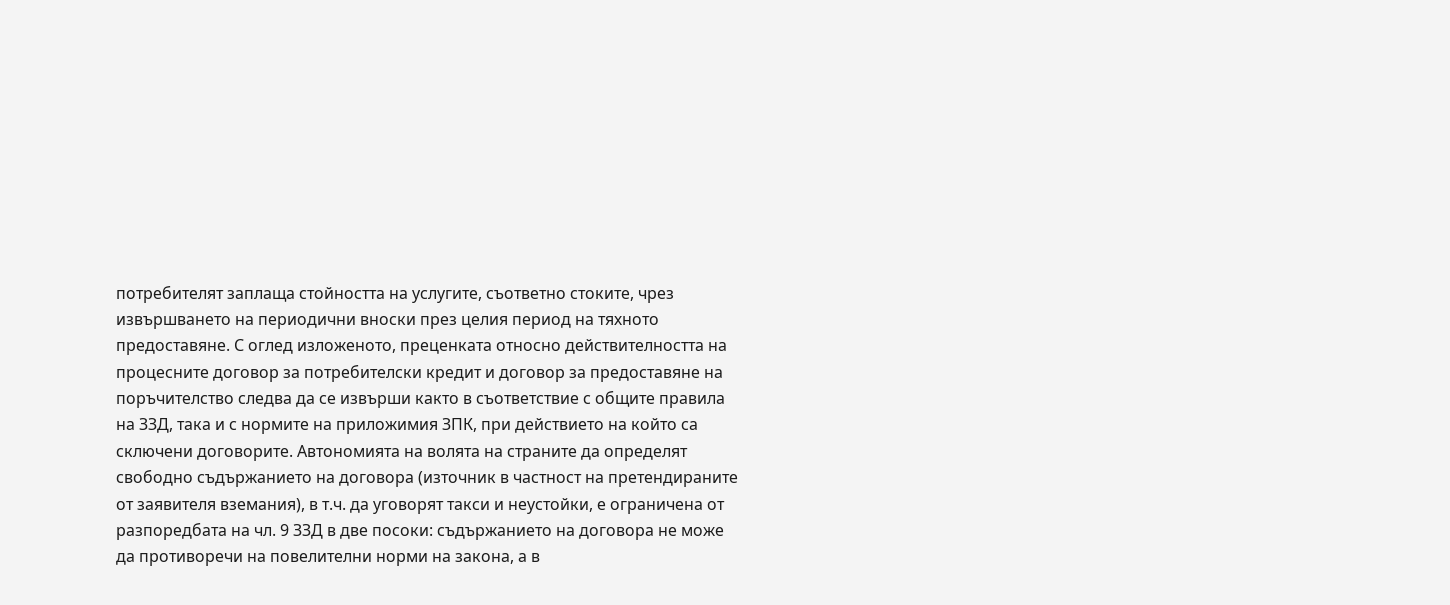потребителят заплаща стойността на услугите, съответно стоките, чрез извършването на периодични вноски през целия период на тяхното предоставяне. С оглед изложеното, преценката относно действителността на процесните договор за потребителски кредит и договор за предоставяне на поръчителство следва да се извърши както в съответствие с общите правила на ЗЗД, така и с нормите на приложимия ЗПК, при действието на който са сключени договорите. Автономията на волята на страните да определят свободно съдържанието на договора (източник в частност на претендираните от заявителя вземания), в т.ч. да уговорят такси и неустойки, е ограничена от разпоредбата на чл. 9 ЗЗД в две посоки: съдържанието на договора не може да противоречи на повелителни норми на закона, а в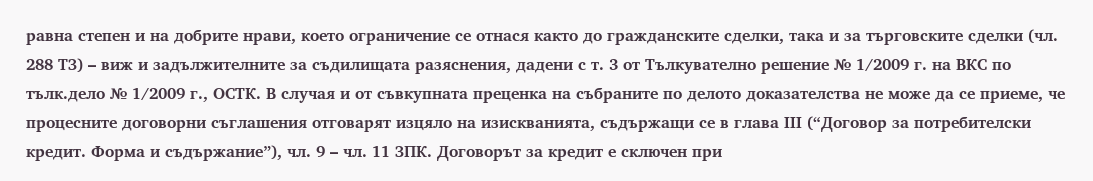равна степен и на добрите нрави, което ограничение се отнася както до гражданските сделки, така и за търговските сделки (чл. 288 ТЗ) – виж и задължителните за съдилищата разяснения, дадени с т. 3 от Тълкувателно решение № 1/2009 г. на ВКС по тълк.дело № 1/2009 г., ОСТК. В случая и от съвкупната преценка на събраните по делото доказателства не може да се приеме, че процесните договорни съглашения отговарят изцяло на изискванията, съдържащи се в глава ІІІ (“Договор за потребителски кредит. Форма и съдържание”), чл. 9 – чл. 11 ЗПК. Договорът за кредит е сключен при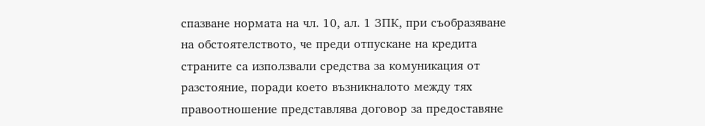спазване нормата на чл. 10, ал. 1 ЗПК, при съобразяване на обстоятелството, че преди отпускане на кредита страните са използвали средства за комуникация от разстояние, поради което възникналото между тях правоотношение представлява договор за предоставяне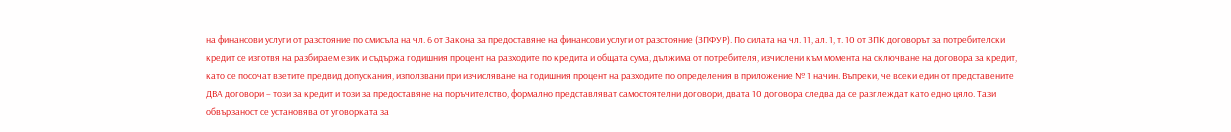на финансови услуги от разстояние по смисъла на чл. 6 от Закона за предоставяне на финансови услуги от разстояние (ЗПФУР). По силата на чл. 11, ал. 1, т. 10 от ЗПК договорът за потребителски кредит се изготвя на разбираем език и съдържа годишния процент на разходите по кредита и общата сума, дължима от потребителя, изчислени към момента на сключване на договора за кредит, като се посочат взетите предвид допускания, използвани при изчисляване на годишния процент на разходите по определения в приложение № 1 начин. Въпреки, че всеки един от представените ДВА договори – този за кредит и този за предоставяне на поръчителство, формално представляват самостоятелни договори, двата 10 договора следва да се разглеждат като едно цяло. Тази обвързаност се установява от уговорката за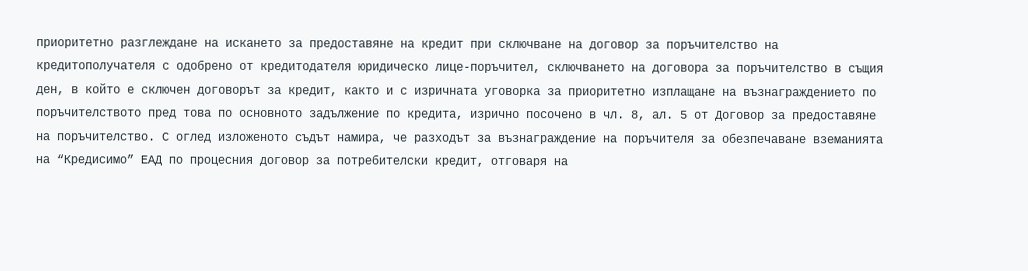приоритетно разглеждане на искането за предоставяне на кредит при сключване на договор за поръчителство на кредитополучателя с одобрено от кредитодателя юридическо лице-поръчител, сключването на договора за поръчителство в същия ден, в който е сключен договорът за кредит, както и с изричната уговорка за приоритетно изплащане на възнаграждението по поръчителството пред това по основното задължение по кредита, изрично посочено в чл. 8, ал. 5 от Договор за предоставяне на поръчителство. С оглед изложеното съдът намира, че разходът за възнаграждение на поръчителя за обезпечаване вземанията на “Кредисимо” ЕАД по процесния договор за потребителски кредит, отговаря на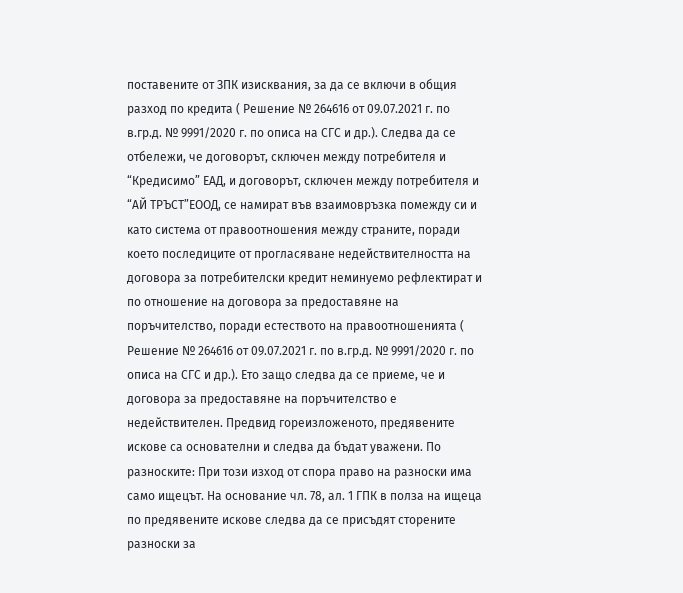поставените от ЗПК изисквания, за да се включи в общия разход по кредита ( Решение № 264616 от 09.07.2021 г. по в.гр.д. № 9991/2020 г. по описа на СГС и др.). Следва да се отбележи, че договорът, сключен между потребителя и “Кредисимо” ЕАД, и договорът, сключен между потребителя и “АЙ ТРЪСТ”ЕООД, се намират във взаимовръзка помежду си и като система от правоотношения между страните, поради което последиците от прогласяване недействителността на договора за потребителски кредит неминуемо рефлектират и по отношение на договора за предоставяне на поръчителство, поради естеството на правоотношенията ( Решение № 264616 от 09.07.2021 г. по в.гр.д. № 9991/2020 г. по описа на СГС и др.). Ето защо следва да се приеме, че и договора за предоставяне на поръчителство е недействителен. Предвид гореизложеното, предявените искове са основателни и следва да бъдат уважени. По разноските: При този изход от спора право на разноски има само ищецът. На основание чл. 78, ал. 1 ГПК в полза на ищеца по предявените искове следва да се присъдят сторените разноски за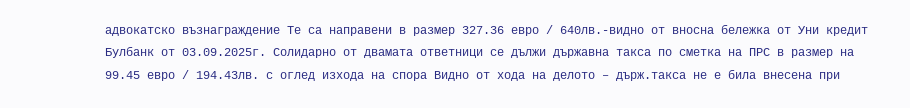адвокатско възнаграждение Те са направени в размер 327.36 евро / 640лв.-видно от вносна бележка от Уни кредит Булбанк от 03.09.2025г. Солидарно от двамата ответници се дължи държавна такса по сметка на ПРС в размер на 99.45 евро / 194.43лв. с оглед изхода на спора Видно от хода на делото – държ.такса не е била внесена при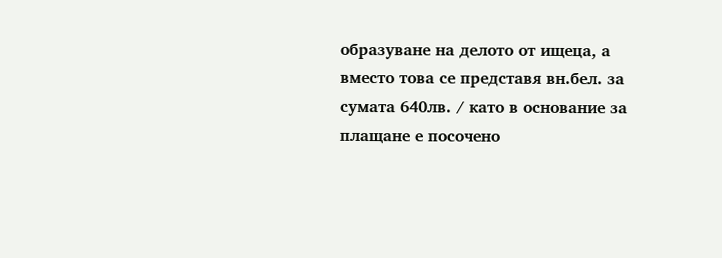образуване на делото от ищеца, а вместо това се представя вн.бел. за сумата 640лв. / като в основание за плащане е посочено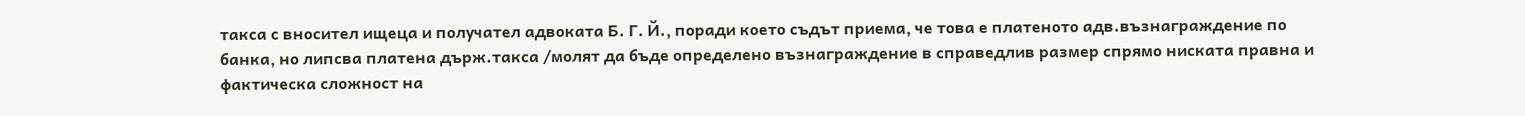такса с вносител ищеца и получател адвоката Б. Г. Й., поради което съдът приема, че това е платеното адв.възнаграждение по банка, но липсва платена държ.такса /молят да бъде определено възнаграждение в справедлив размер спрямо ниската правна и фактическа сложност на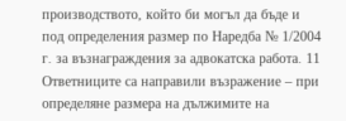производството, който би могъл да бъде и под определения размер по Наредба № 1/2004 г. за възнаграждения за адвокатска работа. 11 Ответниците са направили възражение – при определяне размера на дължимите на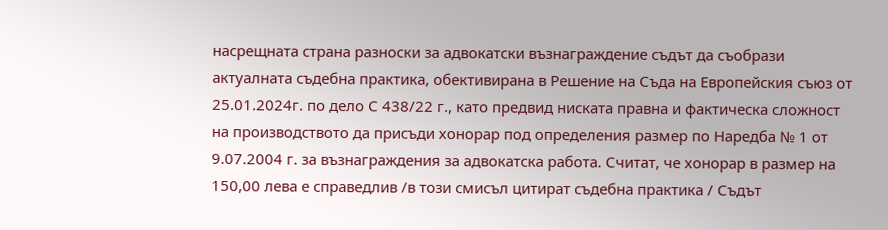насрещната страна разноски за адвокатски възнаграждение съдът да съобрази актуалната съдебна практика, обективирана в Решение на Съда на Европейския съюз от 25.01.2024г. по дело С 438/22 г., като предвид ниската правна и фактическа сложност на производството да присъди хонорар под определения размер по Наредба № 1 от 9.07.2004 г. за възнаграждения за адвокатска работа. Считат, че хонорар в размер на 150,00 лева е справедлив /в този смисъл цитират съдебна практика / Съдът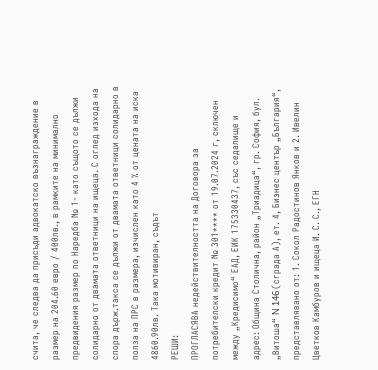счита, че следва да присъди адвокатско възнаграждение в размер на 204.60 евро / 400лв., в рамките на минимално предвидения размер по Наредба № 1- като същото се дължи солидарно от двамата ответници на ищеца. С оглед изхода на спора държ.такса се дължи от двамата ответници солидарно в полза на ПРС в размера, изчислен като 4 % от цената на иска 4860.90лв. Така мотивиран, съдът
РЕШИ:
ПРОГЛАСЯВА недействителността на Договора за потребителски кредит № 301**** от 19.07.2024 г, сключен между „Кредисимо“ ЕАД, ЕИК 175330437, със седалище и адрес: Община Столична, район „Триадица“, гр. София, бул. „Витоша“ N 146 (сграда А), ет. 4, Бизнес център „България“, представлявано от: 1. Сокол Радостинов Янков и 2. Ивелин Цветков Камбуров и ищеца И. С. С., ЕГН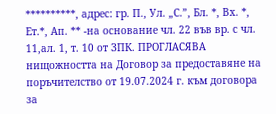**********, адрес: гр. П., Ул. „С.”, Бл. *, Вх. *, Ет.*, Ап. ** -на основание чл. 22 във вр. с чл. 11,ал. 1, т. 10 от ЗПК. ПРОГЛАСЯВА нищожността на Договор за предоставяне на поръчителство от 19.07.2024 г. към договора за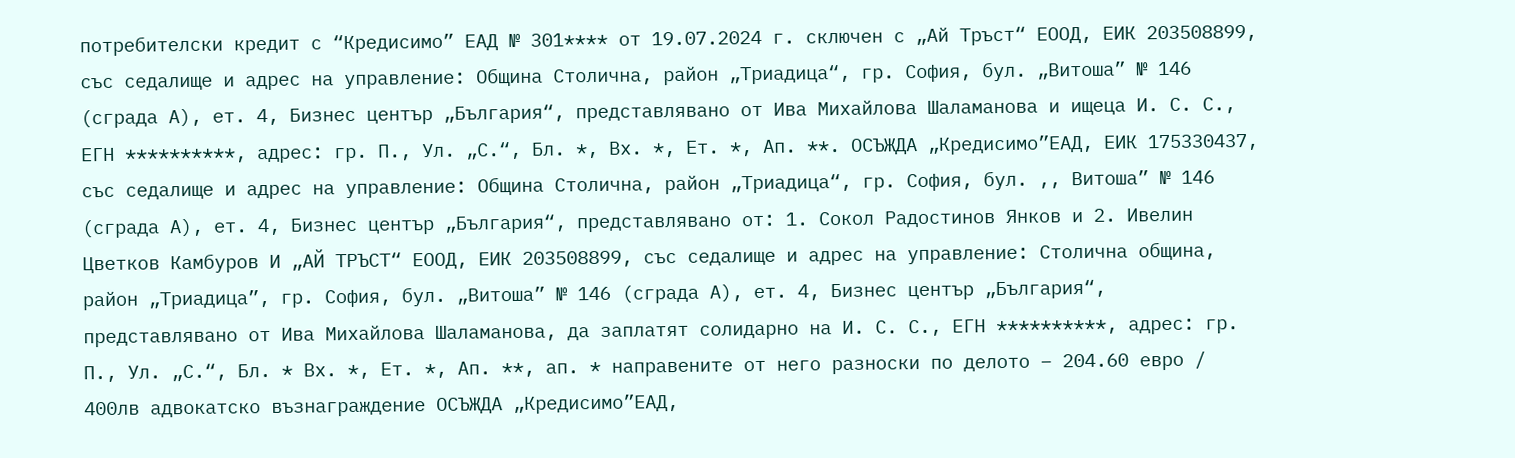потребителски кредит с “Кредисимо” ЕАД № 301**** от 19.07.2024 г. сключен с „Ай Тръст“ ЕООД, ЕИК 203508899, със седалище и адрес на управление: Община Столична, район „Триадица“, гр. София, бул. „Витоша” № 146 (сграда А), ет. 4, Бизнес център „България“, представлявано от Ива Михайлова Шаламанова и ищеца И. С. С., ЕГН **********, адрес: гр. П., Ул. „С.“, Бл. *, Вх. *, Ет. *, Ап. **. ОСЪЖДА „Кредисимо”ЕАД, ЕИК 175330437, със седалище и адрес на управление: Община Столична, район „Триадица“, гр. София, бул. ,, Витоша” № 146 (сграда А), ет. 4, Бизнес център „България“, представлявано от: 1. Сокол Радостинов Янков и 2. Ивелин Цветков Камбуров И „АЙ ТРЪСТ“ ЕООД, ЕИК 203508899, със седалище и адрес на управление: Столична община, район „Триадица”, гр. София, бул. „Витоша” № 146 (сграда А), ет. 4, Бизнес център „България“, представлявано от Ива Михайлова Шаламанова, да заплатят солидарно на И. С. С., ЕГН **********, адрес: гр. П., Ул. „С.“, Бл. * Вх. *, Ет. *, Ап. **, ап. * направените от него разноски по делото – 204.60 евро / 400лв адвокатско възнаграждение ОСЪЖДА „Кредисимо”ЕАД,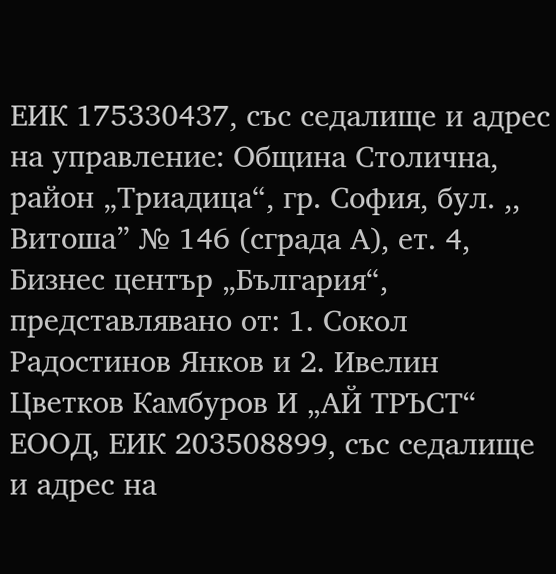ЕИК 175330437, със седалище и адрес на управление: Община Столична, район „Триадица“, гр. София, бул. ,, Витоша” № 146 (сграда А), ет. 4, Бизнес център „България“, представлявано от: 1. Сокол Радостинов Янков и 2. Ивелин Цветков Камбуров И „АЙ ТРЪСТ“ ЕООД, ЕИК 203508899, със седалище и адрес на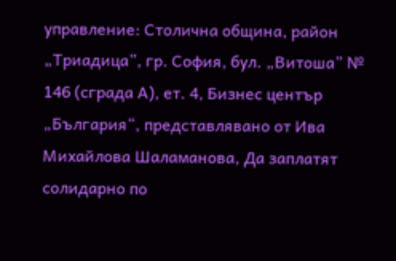управление: Столична община, район „Триадица”, гр. София, бул. „Витоша” № 146 (сграда А), ет. 4, Бизнес център „България“, представлявано от Ива Михайлова Шаламанова, Да заплатят солидарно по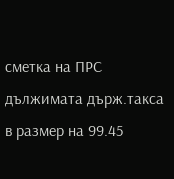сметка на ПРС дължимата държ.такса в размер на 99.45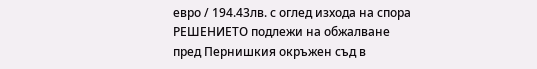евро / 194.43лв. с оглед изхода на спора РЕШЕНИЕТО подлежи на обжалване пред Пернишкия окръжен съд в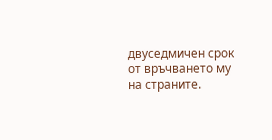двуседмичен срок от връчването му на страните.